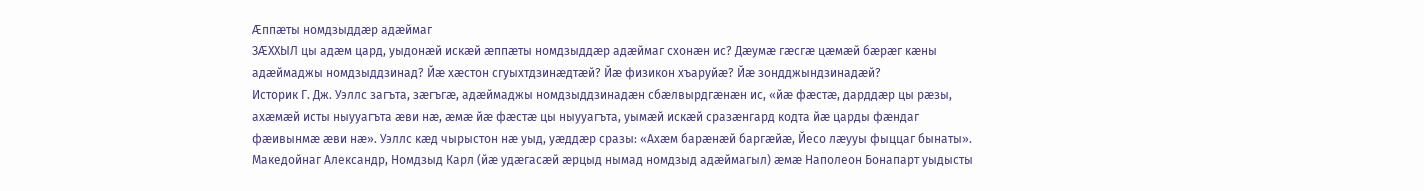Ӕппӕты номдзыддӕр адӕймаг
ЗӔХХЫЛ цы адӕм цард, уыдонӕй искӕй ӕппӕты номдзыддӕр адӕймаг схонӕн ис? Дӕумӕ гӕсгӕ цӕмӕй бӕрӕг кӕны адӕймаджы номдзыддзинад? Йӕ хӕстон сгуыхтдзинӕдтӕй? Йӕ физикон хъаруйӕ? Йӕ зондджындзинадӕй?
Историк Г. Дж. Уэллс загъта, зӕгъгӕ, адӕймаджы номдзыддзинадӕн сбӕлвырдгӕнӕн ис, «йӕ фӕстӕ, дарддӕр цы рӕзы, ахӕмӕй исты ныууагъта ӕви нӕ, ӕмӕ йӕ фӕстӕ цы ныууагъта, уымӕй искӕй сразӕнгард кодта йӕ царды фӕндаг фӕивынмӕ ӕви нӕ». Уэллс кӕд чырыстон нӕ уыд, уӕддӕр сразы: «Ахӕм барӕнӕй баргӕйӕ, Йесо лӕууы фыццаг бынаты».
Македойнаг Александр, Номдзыд Карл (йӕ удӕгасӕй ӕрцыд нымад номдзыд адӕймагыл) ӕмӕ Наполеон Бонапарт уыдысты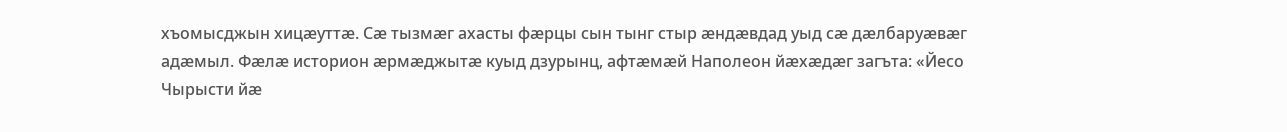хъомысджын хицӕуттӕ. Сӕ тызмӕг ахасты фӕрцы сын тынг стыр ӕндӕвдад уыд сӕ дӕлбаруӕвӕг адӕмыл. Фӕлӕ историон ӕрмӕджытӕ куыд дзурынц, афтӕмӕй Наполеон йӕхӕдӕг загъта: «Йесо Чырысти йӕ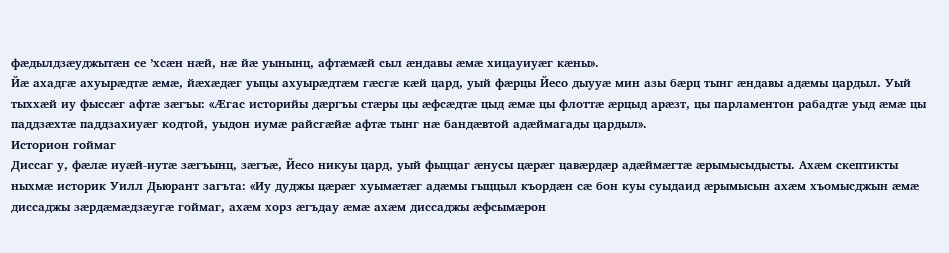фӕдылдзӕуджытӕн се ’хсӕн нӕй, нӕ йӕ уынынц, афтӕмӕй сыл ӕндавы ӕмӕ хицауиуӕг кӕны».
Йӕ ахадгӕ ахуырӕдтӕ ӕмӕ, йӕхӕдӕг уыцы ахуырӕдтӕм гӕсгӕ кӕй цард, уый фӕрцы Йесо дыууӕ мин азы бӕрц тынг ӕндавы адӕмы цардыл. Уый тыххӕй иу фыссӕг афтӕ зӕгъы: «Ӕгас историйы дӕргъы стӕры цы ӕфсӕдтӕ цыд ӕмӕ цы флоттӕ ӕрцыд арӕзт, цы парламентон рабадтӕ уыд ӕмӕ цы паддзӕхтӕ паддзахиуӕг кодтой, уыдон иумӕ райсгӕйӕ афтӕ тынг нӕ бандӕвтой адӕймагады цардыл».
Историон гоймаг
Диссаг у, фӕлӕ иуӕй-иутӕ зӕгъынц, зӕгъӕ, Йесо никуы цард, уый фыццаг ӕнусы цӕрӕг цавӕрдӕр адӕймӕгтӕ ӕрымысыдысты. Ахӕм скептикты ныхмӕ историк Уилл Дьюрант загъта: «Иу дуджы цӕрӕг хуымӕтӕг адӕмы гыццыл къордӕн сӕ бон куы суыдаид ӕрымысын ахӕм хъомысджын ӕмӕ диссаджы зӕрдӕмӕдзӕугӕ гоймаг, ахӕм хорз ӕгъдау ӕмӕ ахӕм диссаджы ӕфсымӕрон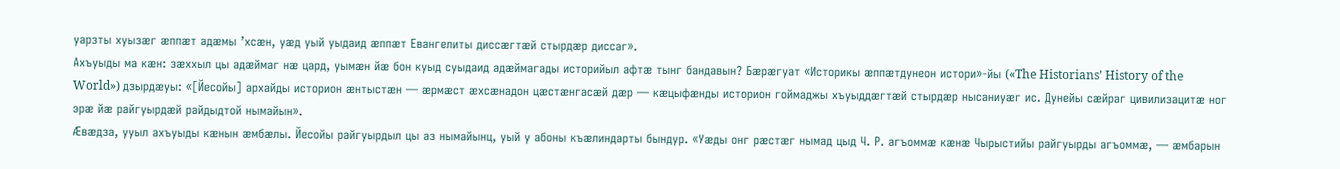уарзты хуызӕг ӕппӕт адӕмы ’хсӕн, уӕд уый уыдаид ӕппӕт Евангелиты диссӕгтӕй стырдӕр диссаг».
Ахъуыды ма кӕн: зӕххыл цы адӕймаг нӕ цард, уымӕн йӕ бон куыд суыдаид адӕймагады историйыл афтӕ тынг бандавын? Бӕрӕгуат «Историкы ӕппӕтдунеон истори»-йы («The Historians’ History of the World») дзырдӕуы: «[Йесойы] архайды историон ӕнтыстӕн — ӕрмӕст ӕхсӕнадон цӕстӕнгасӕй дӕр — кӕцыфӕнды историон гоймаджы хъуыддӕгтӕй стырдӕр нысаниуӕг ис. Дунейы сӕйраг цивилизацитӕ ног эрӕ йӕ райгуырдӕй райдыдтой нымайын».
Ӕвӕдза, ууыл ахъуыды кӕнын ӕмбӕлы. Йесойы райгуырдыл цы аз нымайынц, уый у абоны къӕлиндарты бындур. «Уӕды онг рӕстӕг нымад цыд Ч. Р. агъоммӕ кӕнӕ Чырыстийы райгуырды агъоммӕ, — ӕмбарын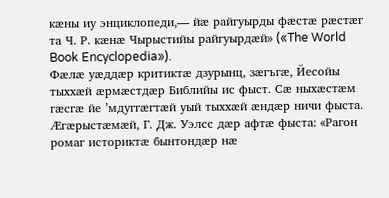кӕны иу энциклопеди,— йӕ райгуырды фӕстӕ рӕстӕг та Ч. Р. кӕнӕ Чырыстийы райгуырдӕй» («The World Book Encyclopedia»).
Фӕлӕ уӕддӕр критиктӕ дзурынц, зӕгъгӕ, Йесойы тыххӕй ӕрмӕстдӕр Библийы ис фыст. Сӕ ныхӕстӕм гӕсгӕ йе ’мдуггӕгтӕй уый тыххӕй ӕндӕр ничи фыста. Ӕгӕрыстӕмӕй, Г. Дж. Уэлсс дӕр афтӕ фыста: «Рагон ромаг историктӕ бынтондӕр нӕ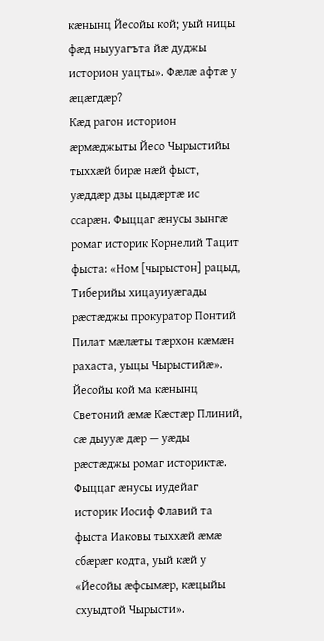кӕнынц Йесойы кой; уый ницы фӕд ныууагъта йӕ дуджы историон уацты». Фӕлӕ афтӕ у ӕцӕгдӕр?
Кӕд рагон историон ӕрмӕджыты Йесо Чырыстийы тыххӕй бирӕ нӕй фыст, уӕддӕр дзы цыдӕртӕ ис ссарӕн. Фыццаг ӕнусы зынгӕ ромаг историк Корнелий Тацит фыста: «Ном [чырыстон] рацыд, Тиберийы хицауиуӕгады рӕстӕджы прокуратор Понтий Пилат мӕлӕты тӕрхон кӕмӕн рахаста, уыцы Чырыстийӕ». Йесойы кой ма кӕнынц Светоний ӕмӕ Кӕстӕр Плиний, сӕ дыууӕ дӕр — уӕды рӕстӕджы ромаг историктӕ. Фыццаг ӕнусы иудейаг историк Иосиф Флавий та фыста Иаковы тыххӕй ӕмӕ сбӕрӕг кодта, уый кӕй у «Йесойы ӕфсымӕр, кӕцыйы схуыдтой Чырысти».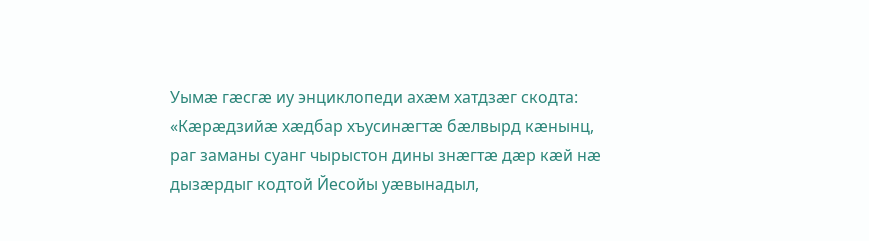Уымӕ гӕсгӕ иу энциклопеди ахӕм хатдзӕг скодта: «Кӕрӕдзийӕ хӕдбар хъусинӕгтӕ бӕлвырд кӕнынц, раг заманы суанг чырыстон дины знӕгтӕ дӕр кӕй нӕ дызӕрдыг кодтой Йесойы уӕвынадыл,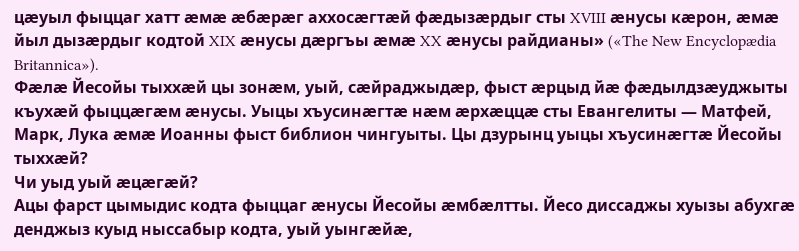цӕуыл фыццаг хатт ӕмӕ ӕбӕрӕг аххосӕгтӕй фӕдызӕрдыг сты XVIII ӕнусы кӕрон, ӕмӕ йыл дызӕрдыг кодтой XIX ӕнусы дӕргъы ӕмӕ XX ӕнусы райдианы» («The New Encyclopædia Britannica»).
Фӕлӕ Йесойы тыххӕй цы зонӕм, уый, сӕйраджыдӕр, фыст ӕрцыд йӕ фӕдылдзӕуджыты къухӕй фыццӕгӕм ӕнусы. Уыцы хъусинӕгтӕ нӕм ӕрхӕццӕ сты Евангелиты — Матфей, Марк, Лука ӕмӕ Иоанны фыст библион чингуыты. Цы дзурынц уыцы хъусинӕгтӕ Йесойы тыххӕй?
Чи уыд уый ӕцӕгӕй?
Ацы фарст цымыдис кодта фыццаг ӕнусы Йесойы ӕмбӕлтты. Йесо диссаджы хуызы абухгӕ денджыз куыд ныссабыр кодта, уый уынгӕйӕ,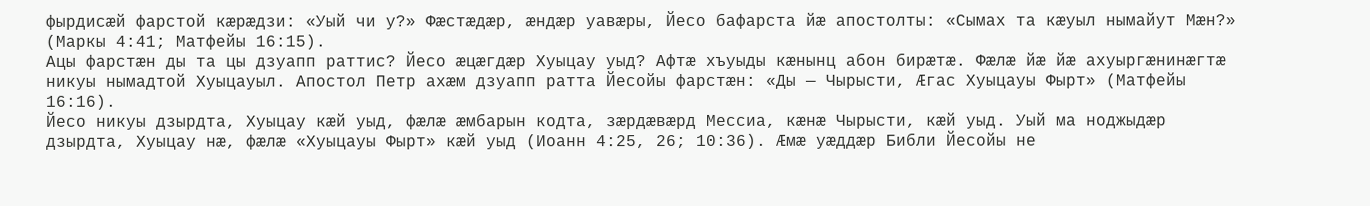фырдисӕй фарстой кӕрӕдзи: «Уый чи у?» Фӕстӕдӕр, ӕндӕр уавӕры, Йесо бафарста йӕ апостолты: «Сымах та кӕуыл нымайут Мӕн?» (Маркы 4:41; Матфейы 16:15).
Ацы фарстӕн ды та цы дзуапп раттис? Йесо ӕцӕгдӕр Хуыцау уыд? Афтӕ хъуыды кӕнынц абон бирӕтӕ. Фӕлӕ йӕ йӕ ахуыргӕнинӕгтӕ никуы нымадтой Хуыцауыл. Апостол Петр ахӕм дзуапп ратта Йесойы фарстӕн: «Ды — Чырысти, Ӕгас Хуыцауы Фырт» (Матфейы 16:16).
Йесо никуы дзырдта, Хуыцау кӕй уыд, фӕлӕ ӕмбарын кодта, зӕрдӕвӕрд Мессиа, кӕнӕ Чырысти, кӕй уыд. Уый ма ноджыдӕр дзырдта, Хуыцау нӕ, фӕлӕ «Хуыцауы Фырт» кӕй уыд (Иоанн 4:25, 26; 10:36). Ӕмӕ уӕддӕр Библи Йесойы не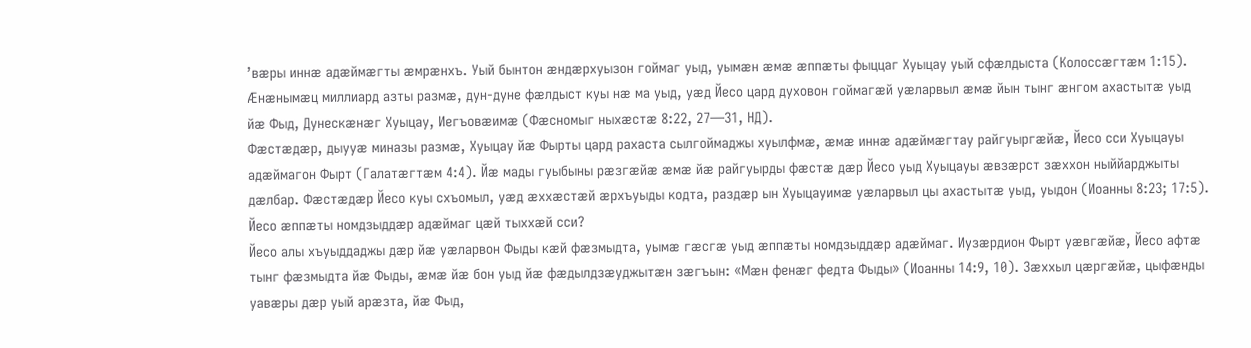’вӕры иннӕ адӕймӕгты ӕмрӕнхъ. Уый бынтон ӕндӕрхуызон гоймаг уыд, уымӕн ӕмӕ ӕппӕты фыццаг Хуыцау уый сфӕлдыста (Колоссӕгтӕм 1:15). Ӕнӕнымӕц миллиард азты размӕ, дун-дуне фӕлдыст куы нӕ ма уыд, уӕд Йесо цард духовон гоймагӕй уӕларвыл ӕмӕ йын тынг ӕнгом ахастытӕ уыд йӕ Фыд, Дунескӕнӕг Хуыцау, Иегъовӕимӕ (Фӕсномыг ныхӕстӕ 8:22, 27—31, НД).
Фӕстӕдӕр, дыууӕ миназы размӕ, Хуыцау йӕ Фырты цард рахаста сылгоймаджы хуылфмӕ, ӕмӕ иннӕ адӕймӕгтау райгуыргӕйӕ, Йесо сси Хуыцауы адӕймагон Фырт (Галатӕгтӕм 4:4). Йӕ мады гуыбыны рӕзгӕйӕ ӕмӕ йӕ райгуырды фӕстӕ дӕр Йесо уыд Хуыцауы ӕвзӕрст зӕххон ныййарджыты дӕлбар. Фӕстӕдӕр Йесо куы схъомыл, уӕд ӕххӕстӕй ӕрхъуыды кодта, раздӕр ын Хуыцауимӕ уӕларвыл цы ахастытӕ уыд, уыдон (Иоанны 8:23; 17:5).
Йесо ӕппӕты номдзыддӕр адӕймаг цӕй тыххӕй сси?
Йесо алы хъуыддаджы дӕр йӕ уӕларвон Фыды кӕй фӕзмыдта, уымӕ гӕсгӕ уыд ӕппӕты номдзыддӕр адӕймаг. Иузӕрдион Фырт уӕвгӕйӕ, Йесо афтӕ тынг фӕзмыдта йӕ Фыды, ӕмӕ йӕ бон уыд йӕ фӕдылдзӕуджытӕн зӕгъын: «Мӕн фенӕг федта Фыды» (Иоанны 14:9, 10). Зӕххыл цӕргӕйӕ, цыфӕнды уавӕры дӕр уый арӕзта, йӕ Фыд,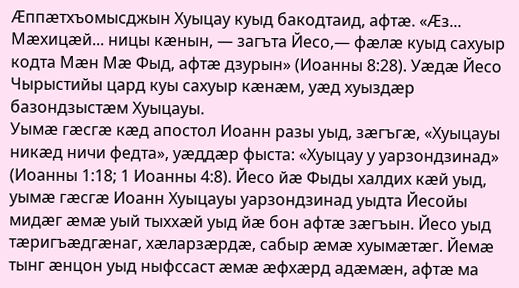Ӕппӕтхъомысджын Хуыцау куыд бакодтаид, афтӕ. «Ӕз... Мӕхицӕй... ницы кӕнын, — загъта Йесо,— фӕлӕ куыд сахуыр кодта Мӕн Мӕ Фыд, афтӕ дзурын» (Иоанны 8:28). Уӕдӕ Йесо Чырыстийы цард куы сахуыр кӕнӕм, уӕд хуыздӕр базондзыстӕм Хуыцауы.
Уымӕ гӕсгӕ кӕд апостол Иоанн разы уыд, зӕгъгӕ, «Хуыцауы никӕд ничи федта», уӕддӕр фыста: «Хуыцау у уарзондзинад» (Иоанны 1:18; 1 Иоанны 4:8). Йесо йӕ Фыды халдих кӕй уыд, уымӕ гӕсгӕ Иоанн Хуыцауы уарзондзинад уыдта Йесойы мидӕг ӕмӕ уый тыххӕй уыд йӕ бон афтӕ зӕгъын. Йесо уыд тӕригъӕдгӕнаг, хӕларзӕрдӕ, сабыр ӕмӕ хуымӕтӕг. Йемӕ тынг ӕнцон уыд ныфссаст ӕмӕ ӕфхӕрд адӕмӕн, афтӕ ма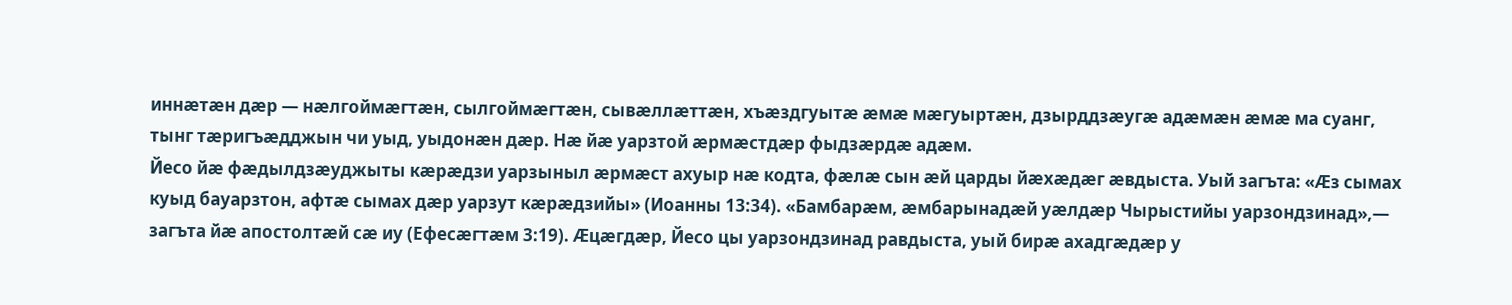иннӕтӕн дӕр — нӕлгоймӕгтӕн, сылгоймӕгтӕн, сывӕллӕттӕн, хъӕздгуытӕ ӕмӕ мӕгуыртӕн, дзырддзӕугӕ адӕмӕн ӕмӕ ма суанг, тынг тӕригъӕдджын чи уыд, уыдонӕн дӕр. Нӕ йӕ уарзтой ӕрмӕстдӕр фыдзӕрдӕ адӕм.
Йесо йӕ фӕдылдзӕуджыты кӕрӕдзи уарзыныл ӕрмӕст ахуыр нӕ кодта, фӕлӕ сын ӕй царды йӕхӕдӕг ӕвдыста. Уый загъта: «Ӕз сымах куыд бауарзтон, афтӕ сымах дӕр уарзут кӕрӕдзийы» (Иоанны 13:34). «Бамбарӕм, ӕмбарынадӕй уӕлдӕр Чырыстийы уарзондзинад»,— загъта йӕ апостолтӕй сӕ иу (Ефесӕгтӕм 3:19). Ӕцӕгдӕр, Йесо цы уарзондзинад равдыста, уый бирӕ ахадгӕдӕр у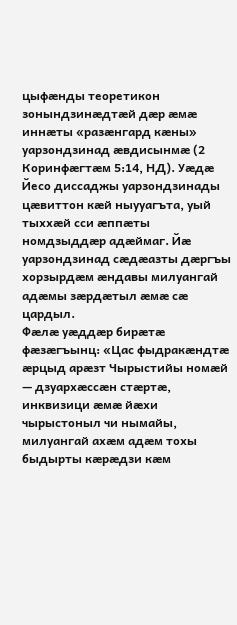цыфӕнды теоретикон зонындзинӕдтӕй дӕр ӕмӕ иннӕты «разӕнгард кӕны» уарзондзинад ӕвдисынмӕ (2 Коринфӕгтӕм 5:14, НД). Уӕдӕ Йесо диссаджы уарзондзинады цӕвиттон кӕй ныууагъта, уый тыххӕй сси ӕппӕты номдзыддӕр адӕймаг. Йӕ уарзондзинад сӕдӕазты дӕргъы хорзырдӕм ӕндавы милуангай адӕмы зӕрдӕтыл ӕмӕ сӕ цардыл.
Фӕлӕ уӕддӕр бирӕтӕ фӕзӕгъынц: «Цас фыдракӕндтӕ ӕрцыд арӕзт Чырыстийы номӕй — дзуархӕссӕн стӕртӕ, инквизици ӕмӕ йӕхи чырыстоныл чи нымайы, милуангай ахӕм адӕм тохы быдырты кӕрӕдзи кӕм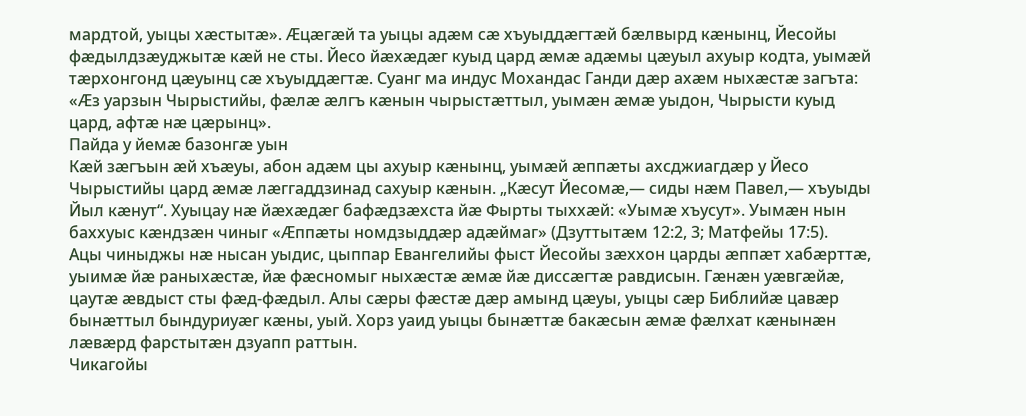мардтой, уыцы хӕстытӕ». Ӕцӕгӕй та уыцы адӕм сӕ хъуыддӕгтӕй бӕлвырд кӕнынц, Йесойы фӕдылдзӕуджытӕ кӕй не сты. Йесо йӕхӕдӕг куыд цард ӕмӕ адӕмы цӕуыл ахуыр кодта, уымӕй тӕрхонгонд цӕуынц сӕ хъуыддӕгтӕ. Суанг ма индус Мохандас Ганди дӕр ахӕм ныхӕстӕ загъта: «Ӕз уарзын Чырыстийы, фӕлӕ ӕлгъ кӕнын чырыстӕттыл, уымӕн ӕмӕ уыдон, Чырысти куыд цард, афтӕ нӕ цӕрынц».
Пайда у йемӕ базонгӕ уын
Кӕй зӕгъын ӕй хъӕуы, абон адӕм цы ахуыр кӕнынц, уымӕй ӕппӕты ахсджиагдӕр у Йесо Чырыстийы цард ӕмӕ лӕггаддзинад сахуыр кӕнын. „Кӕсут Йесомӕ,— сиды нӕм Павел,— хъуыды Йыл кӕнут“. Хуыцау нӕ йӕхӕдӕг бафӕдзӕхста йӕ Фырты тыххӕй: «Уымӕ хъусут». Уымӕн нын баххуыс кӕндзӕн чиныг «Ӕппӕты номдзыддӕр адӕймаг» (Дзуттытӕм 12:2, 3; Матфейы 17:5).
Ацы чиныджы нӕ нысан уыдис, цыппар Евангелийы фыст Йесойы зӕххон царды ӕппӕт хабӕрттӕ, уыимӕ йӕ раныхӕстӕ, йӕ фӕсномыг ныхӕстӕ ӕмӕ йӕ диссӕгтӕ равдисын. Гӕнӕн уӕвгӕйӕ, цаутӕ ӕвдыст сты фӕд-фӕдыл. Алы сӕры фӕстӕ дӕр амынд цӕуы, уыцы сӕр Библийӕ цавӕр бынӕттыл бындуриуӕг кӕны, уый. Хорз уаид уыцы бынӕттӕ бакӕсын ӕмӕ фӕлхат кӕнынӕн лӕвӕрд фарстытӕн дзуапп раттын.
Чикагойы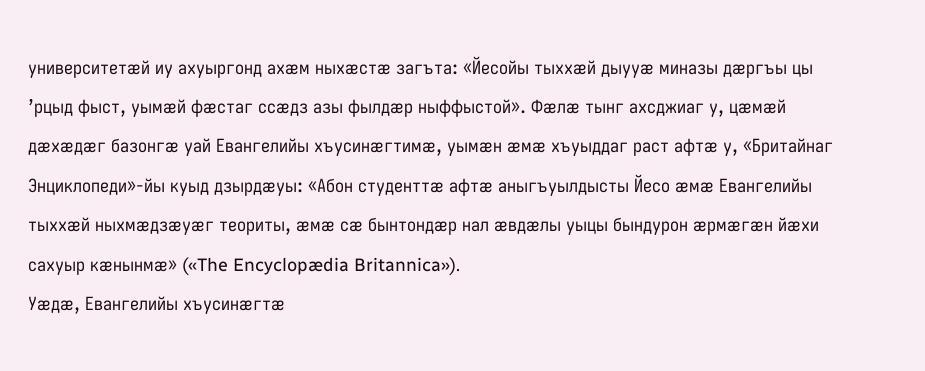университетӕй иу ахуыргонд ахӕм ныхӕстӕ загъта: «Йесойы тыххӕй дыууӕ миназы дӕргъы цы ’рцыд фыст, уымӕй фӕстаг ссӕдз азы фылдӕр ныффыстой». Фӕлӕ тынг ахсджиаг у, цӕмӕй дӕхӕдӕг базонгӕ уай Евангелийы хъусинӕгтимӕ, уымӕн ӕмӕ хъуыддаг раст афтӕ у, «Бритайнаг Энциклопеди»-йы куыд дзырдӕуы: «Абон студенттӕ афтӕ аныгъуылдысты Йесо ӕмӕ Евангелийы тыххӕй ныхмӕдзӕуӕг теориты, ӕмӕ сӕ бынтондӕр нал ӕвдӕлы уыцы бындурон ӕрмӕгӕн йӕхи сахуыр кӕнынмӕ» («The Encyclopædia Britannica»).
Уӕдӕ, Евангелийы хъусинӕгтӕ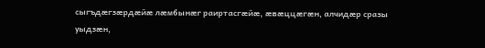сыгъдӕгзӕрдӕйӕ лӕмбынӕг раиртасгӕйӕ, ӕвӕццӕгӕн, алчидӕр сразы уыдзӕн,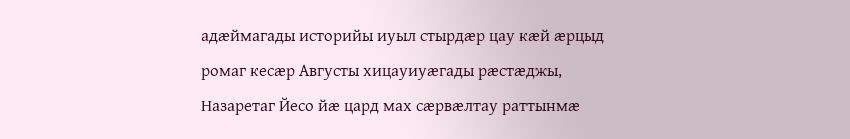адӕймагады историйы иуыл стырдӕр цау кӕй ӕрцыд ромаг кесӕр Августы хицауиуӕгады рӕстӕджы, Назаретаг Йесо йӕ цард мах сӕрвӕлтау раттынмӕ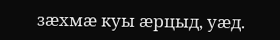зӕхмӕ куы ӕрцыд, уӕд.